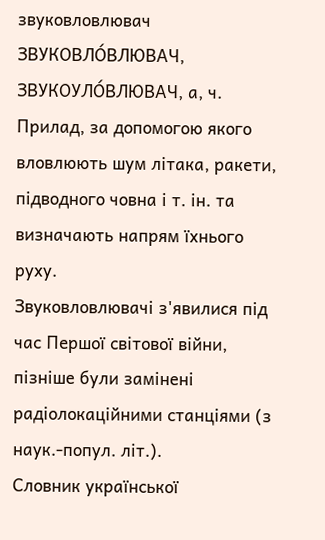звуковловлювач
ЗВУКОВЛО́ВЛЮВАЧ, ЗВУКОУЛО́ВЛЮВАЧ, а, ч.
Прилад, за допомогою якого вловлюють шум літака, ракети, підводного човна і т. ін. та визначають напрям їхнього руху.
Звуковловлювачі з'явилися під час Першої світової війни, пізніше були замінені радіолокаційними станціями (з наук.-попул. літ.).
Словник української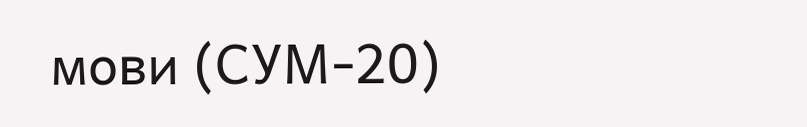мови (СУМ-20)